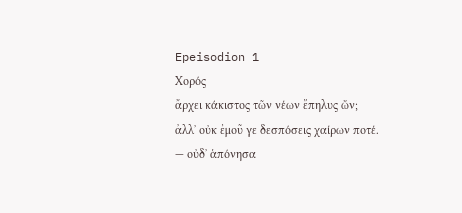Epeisodion 1
Χορός
ἄρχει κάκιστος τῶν νέων ἔπηλυς ὤν;
ἀλλʼ οὐκ ἐμοῦ γε δεσπόσεις χαίρων ποτέ.
— οὐδʼ ἁπόνησα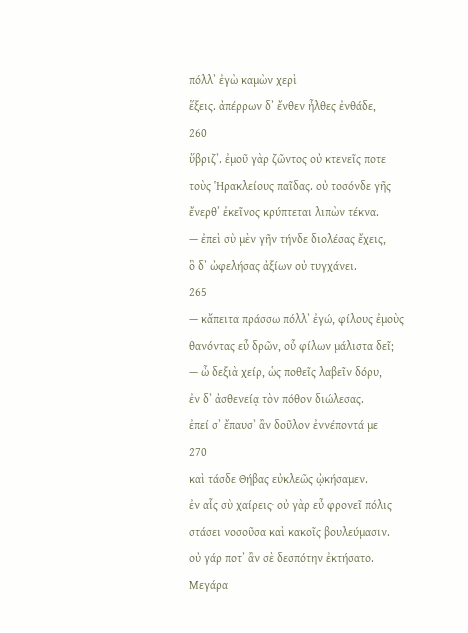πόλλʼ ἐγὼ καμὼν χερὶ
ἕξεις. ἀπέρρων δʼ ἔνθεν ἦλθες ἐνθάδε,
260
ὕβριζʼ. ἐμοῦ γὰρ ζῶντος οὐ κτενεῖς ποτε
τοὺς Ἡρακλείους παῖδας. οὐ τοσόνδε γῆς
ἔνερθʼ ἐκεῖνος κρύπτεται λιπὼν τέκνα.
— ἐπεὶ σὺ μὲν γῆν τήνδε διολέσας ἔχεις,
ὃ δʼ ὠφελήσας ἀξίων οὐ τυγχάνει.
265
— κἄπειτα πράσσω πόλλʼ ἐγώ, φίλους ἐμοὺς
θανόντας εὖ δρῶν, οὗ φίλων μάλιστα δεῖ;
— ὦ δεξιὰ χείρ, ὡς ποθεῖς λαβεῖν δόρυ,
ἐν δʼ ἀσθενείᾳ τὸν πόθον διώλεσας.
ἐπεί σʼ ἔπαυσʼ ἂν δοῦλον ἐννέποντά με
270
καὶ τάσδε Θήβας εὐκλεῶς ᾠκήσαμεν.
ἐν αἷς σὺ χαίρεις· οὐ γὰρ εὖ φρονεῖ πόλις
στάσει νοσοῦσα καὶ κακοῖς βουλεύμασιν.
οὐ γάρ ποτʼ ἂν σὲ δεσπότην ἐκτήσατο.
Μεγάρα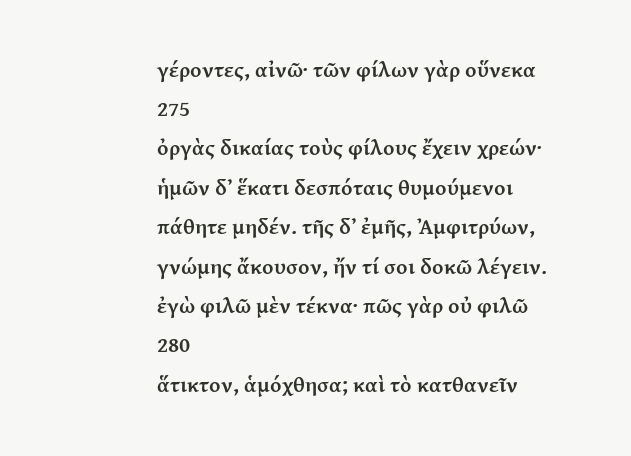γέροντες, αἰνῶ· τῶν φίλων γὰρ οὕνεκα
275
ὀργὰς δικαίας τοὺς φίλους ἔχειν χρεών·
ἡμῶν δʼ ἕκατι δεσπόταις θυμούμενοι
πάθητε μηδέν. τῆς δʼ ἐμῆς, Ἀμφιτρύων,
γνώμης ἄκουσον, ἤν τί σοι δοκῶ λέγειν.
ἐγὼ φιλῶ μὲν τέκνα· πῶς γὰρ οὐ φιλῶ
280
ἅτικτον, ἁμόχθησα; καὶ τὸ κατθανεῖν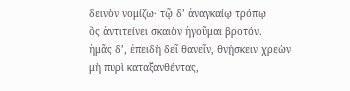δεινὸν νομίζω· τῷ δʼ ἀναγκαίῳ τρόπῳ
ὃς ἀντιτείνει σκαιὸν ἡγοῦμαι βροτόν.
ἡμᾶς δʼ, ἐπειδὴ δεῖ θανεῖν, θνῄσκειν χρεὼν
μὴ πυρὶ καταξανθέντας,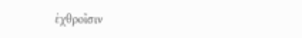ἐχθροῖσιν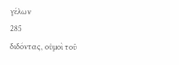γέλων
285
διδόντας, οὑμοὶ τοῦ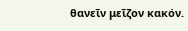θανεῖν μεῖζον κακόν.